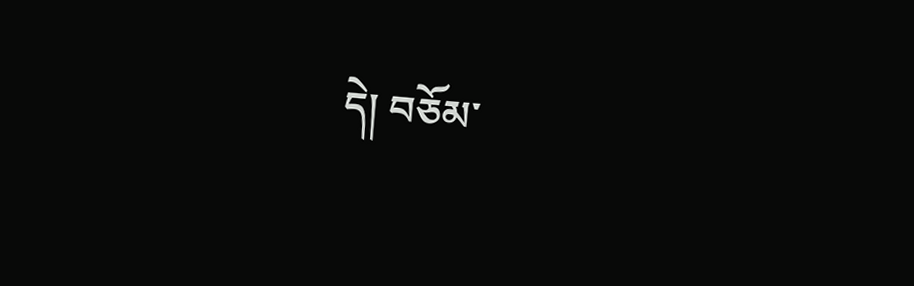དེ། བཅོམ་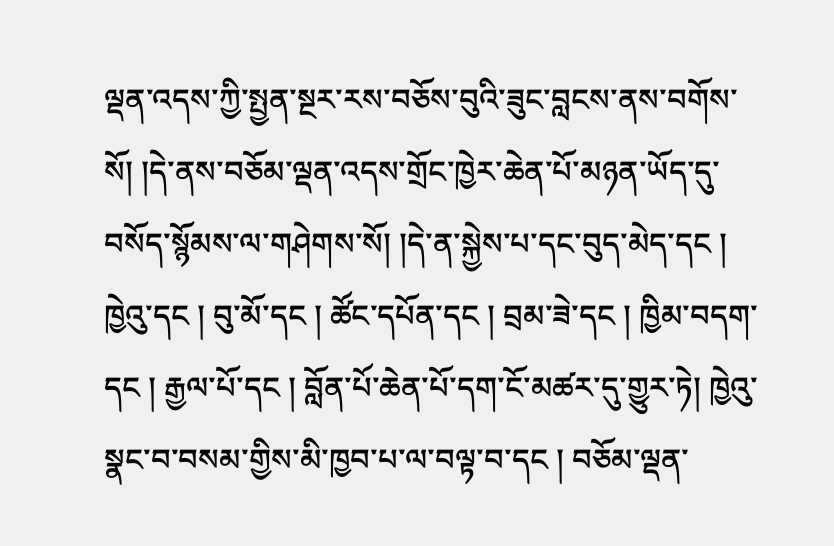ལྡན་འདས་ཀྱི་སྤྱན་སྔར་རས་བཅོས་བུའི་ཟུང་བླངས་ནས་བགོས་སོ། །དེ་ནས་བཅོམ་ལྡན་འདས་གྲོང་ཁྱེར་ཆེན་པོ་མཉན་ཡོད་དུ་བསོད་སྙོམས་ལ་གཤེགས་སོ། །དེ་ན་སྐྱེས་པ་དང་བུད་མེད་དང ། ཁྱེའུ་དང ། བུ་མོ་དང ། ཚོང་དཔོན་དང ། བྲམ་ཟེ་དང ། ཁྱིམ་བདག་དང ། རྒྱལ་པོ་དང ། བློན་པོ་ཆེན་པོ་དག་ངོ་མཚར་དུ་གྱུར་ཏེ། ཁྱེའུ་སྣང་བ་བསམ་གྱིས་མི་ཁྱབ་པ་ལ་བལྟ་བ་དང ། བཅོམ་ལྡན་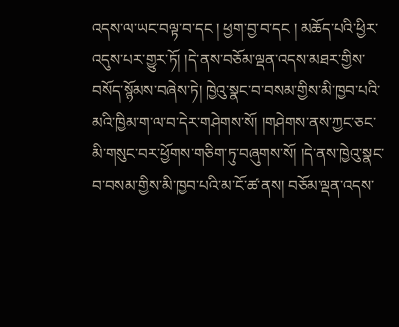འདས་ལ་ཡང་བལྟ་བ་དང ། ཕྱག་བྱ་བ་དང ། མཆོད་པའི་ཕྱིར་འདུས་པར་གྱུར་ཏོ། །དེ་ནས་བཅོམ་ལྡན་འདས་མཐར་གྱིས་བསོད་སྙོམས་བཞེས་ཏེ། ཁྱེའུ་སྣང་བ་བསམ་གྱིས་མི་ཁྱབ་པའི་མའི་ཁྱིམ་ག་ལ་བ་དེར་གཤེགས་སོ། །གཤེགས་ནས་ཀྱང་ཅང་མི་གསུང་བར་ཕྱོགས་གཅིག་ཏུ་བཞུགས་སོ། །དེ་ནས་ཁྱེའུ་སྣང་བ་བསམ་གྱིས་མི་ཁྱབ་པའི་མ་ངོ་ཚ་ནས། བཅོམ་ལྡན་འདས་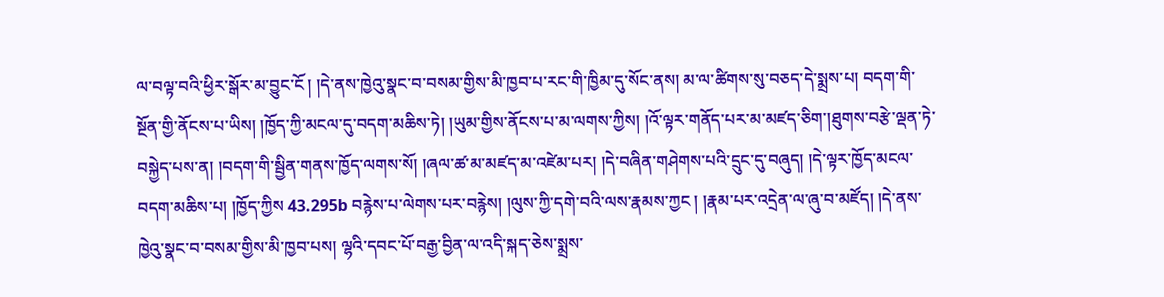ལ་བལྟ་བའི་ཕྱིར་སྒོར་མ་བྱུང་ངོ ། །དེ་ནས་ཁྱེའུ་སྣང་བ་བསམ་གྱིས་མི་ཁྱབ་པ་རང་གི་ཁྱིམ་དུ་སོང་ནས། མ་ལ་ཚིགས་སུ་བཅད་དེ་སྨྲས་པ། བདག་གི་སྔོན་གྱི་ནོངས་པ་ཡིས། །ཁྱོད་ཀྱི་མངལ་དུ་བདག་མཆིས་ཏེ། །ཡུམ་གྱིས་ནོངས་པ་མ་ལགས་ཀྱིས། །འོ་ལྟར་གནོད་པར་མ་མཛད་ཅིག་།ཐུགས་བརྩེ་ལྡན་ཏེ་བསྐྱེད་པས་ན། །བདག་གི་སྦྱིན་གནས་ཁྱོད་ལགས་སོ། །ཞལ་ཚ་མ་མཛད་མ་འཛེམ་པར། །དེ་བཞིན་གཤེགས་པའི་དྲུང་དུ་བཞུད། །དེ་ལྟར་ཁྱོད་མངལ་བདག་མཆིས་པ། །ཁྱོད་ཀྱིས 43.295b བརྙེས་པ་ལེགས་པར་བརྙེས། །ལུས་ཀྱི་དགེ་བའི་ལས་རྣམས་ཀྱང ། །རྣམ་པར་འདྲེན་ལ་ཞུ་བ་མཛོད། །དེ་ནས་ཁྱེའུ་སྣང་བ་བསམ་གྱིས་མི་ཁྱབ་པས། ལྷའི་དབང་པོ་བརྒྱ་བྱིན་ལ་འདི་སྐད་ཅེས་སྨྲས་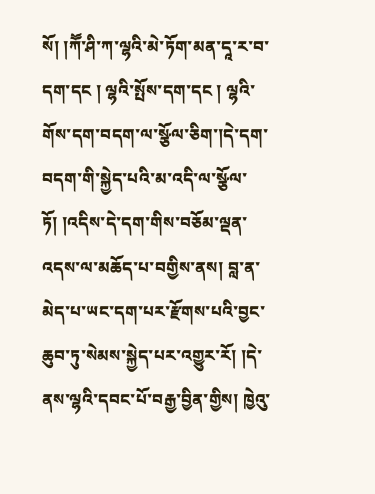སོ། །ཀཽ་ཤི་ཀ་ལྷའི་མེ་ཏོག་མན་དཱ་ར་བ་དག་དང ། ལྷའི་སྤོས་དག་དང ། ལྷའི་གོས་དག་བདག་ལ་སྩོལ་ཅིག་།དེ་དག་བདག་གི་སྐྱེད་པའི་མ་འདི་ལ་སྩོལ་ཏོ། །འདིས་དེ་དག་གིས་བཅོམ་ལྡན་འདས་ལ་མཆོད་པ་བགྱིས་ནས། བླ་ན་མེད་པ་ཡང་དག་པར་རྫོགས་པའི་བྱང་ཆུབ་ཏུ་སེམས་སྐྱེད་པར་འགྱུར་རོ། །དེ་ནས་ལྷའི་དབང་པོ་བརྒྱ་བྱིན་གྱིས། ཁྱེའུ་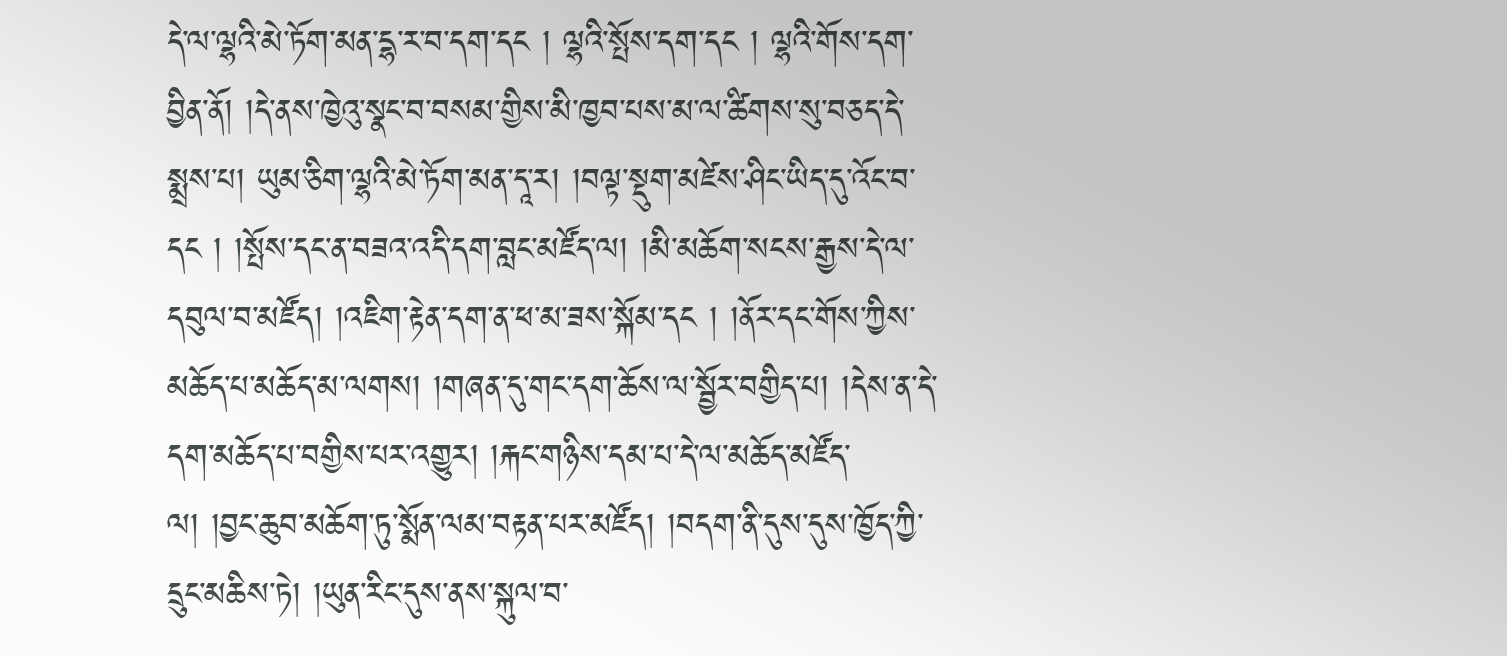དེ་ལ་ལྷའི་མེ་ཏོག་མན་དྷ་ར་བ་དག་དང ། ལྷའི་སྤོས་དག་དང ། ལྷའི་གོས་དག་བྱིན་ནོ། །དེ་ནས་ཁྱེའུ་སྣང་བ་བསམ་གྱིས་མི་ཁྱབ་པས་མ་ལ་ཚིགས་སུ་བཅད་དེ་སྨྲས་པ། ཡུམ་ཅིག་ལྷའི་མེ་ཏོག་མན་དཱ་ར། །བལྟ་སྡུག་མཛེས་ཤིང་ཡིད་དུ་འོང་བ་དང ། །སྤོས་དང་ན་བཟའ་འདི་དག་བླང་མཛོད་ལ། །མི་མཆོག་སངས་རྒྱས་དེ་ལ་དབུལ་བ་མཛོད། །འཇིག་རྟེན་དག་ན་ཕ་མ་ཟས་སྐོམ་དང ། །ནོར་དང་གོས་ཀྱིས་མཆོད་པ་མཆོད་མ་ལགས། །གཞན་དུ་གང་དག་ཆོས་ལ་སྦྱོར་བགྱིད་པ། །དེས་ན་དེ་དག་མཆོད་པ་བགྱིས་པར་འགྱུར། །རྐང་གཉིས་དམ་པ་དེ་ལ་མཆོད་མཛོད་ལ། །བྱང་ཆུབ་མཆོག་ཏུ་སྨོན་ལམ་བརྟན་པར་མཛོད། །བདག་ནི་དུས་དུས་ཁྱོད་ཀྱི་དྲུང་མཆིས་ཏེ། །ཡུན་རིང་དུས་ནས་སྐུལ་བ་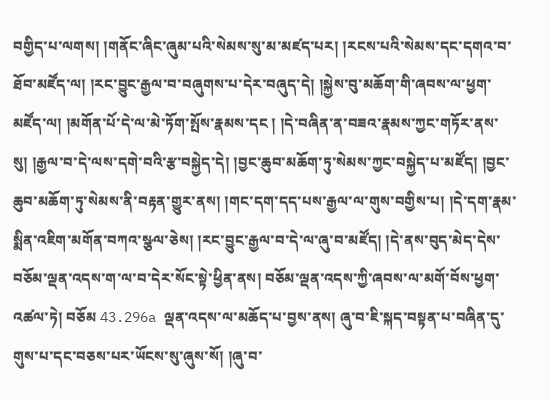བགྱིད་པ་ལགས། །གནོང་ཞིང་ཞུམ་པའི་སེམས་སུ་མ་མཛད་པར། །རངས་པའི་སེམས་དང་དགའ་བ་ཐོབ་མཛོད་ལ། །རང་བྱུང་རྒྱལ་བ་བཞུགས་པ་དེར་བཞུད་དེ། །སྐྱེས་བུ་མཆོག་གི་ཞབས་ལ་ཕྱག་མཛོད་ལ། །མགོན་པོ་དེ་ལ་མེ་ཏོག་སྤོས་རྣམས་དང ། །དེ་བཞིན་ན་བཟའ་རྣམས་ཀྱང་གཏོར་ནས་སུ། །རྒྱལ་བ་དེ་ལས་དགེ་བའི་རྩ་བསྐྱེད་དེ། །བྱང་ཆུབ་མཆོག་ཏུ་སེམས་ཀྱང་བསྐྱེད་པ་མཛོད། །བྱང་ཆུབ་མཆོག་ཏུ་སེམས་ནི་བརྟན་གྱུར་ནས། །གང་དག་དད་པས་རྒྱལ་ལ་གུས་བགྱིས་པ། །དེ་དག་རྣམ་སྨིན་འཇིག་མགོན་བཀའ་སྩལ་ཅེས། །རང་བྱུང་རྒྱལ་བ་དེ་ལ་ཞུ་བ་མཛོད། །དེ་ནས་བུད་མེད་དེས་བཅོམ་ལྡན་འདས་ག་ལ་བ་དེར་སོང་སྟེ་ཕྱིན་ནས། བཅོམ་ལྡན་འདས་ཀྱི་ཞབས་ལ་མགོ་བོས་ཕྱག་འཚལ་ཏེ། བཅོམ 43.296a ལྡན་འདས་ལ་མཆོད་པ་བྱས་ནས། ཞུ་བ་ཇི་སྐད་བསྟན་པ་བཞིན་དུ་གུས་པ་དང་བཅས་པར་ཡོངས་སུ་ཞུས་སོ། །ཞུ་བ་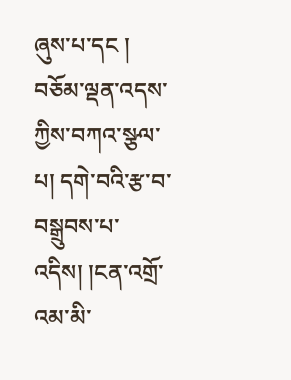ཞུས་པ་དང ། བཅོམ་ལྡན་འདས་ཀྱིས་བཀའ་སྩལ་པ། དགེ་བའི་རྩ་བ་བསྒྲུབས་པ་འདིས། །ངན་འགྲོ་འམ་མི་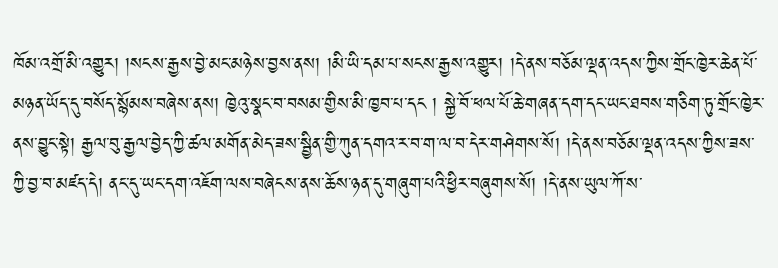ཁོམ་འགྲོ་མི་འགྱུར། །སངས་རྒྱས་བྱེ་མང་མཉེས་བྱས་ནས། །མི་ཡི་དམ་པ་སངས་རྒྱས་འགྱུར། །དེ་ནས་བཅོམ་ལྡན་འདས་ཀྱིས་གྲོང་ཁྱེར་ཆེན་པོ་མཉན་ཡོད་དུ་བསོད་སྙོམས་བཞེས་ནས། ཁྱེའུ་སྣང་བ་བསམ་གྱིས་མི་ཁྱབ་པ་དང ། སྐྱེ་བོ་ཕལ་པོ་ཆེ་གཞན་དག་དང་ཡང་ཐབས་གཅིག་ཏུ་གྲོང་ཁྱེར་ནས་བྱུང་སྟེ། རྒྱལ་བུ་རྒྱལ་བྱེད་ཀྱི་ཚལ་མགོན་མེད་ཟས་སྦྱིན་གྱི་ཀུན་དགའ་ར་བ་ག་ལ་བ་དེར་གཤེགས་སོ། །དེ་ནས་བཅོམ་ལྡན་འདས་ཀྱིས་ཟས་ཀྱི་བྱ་བ་མཛད་དེ། ནང་དུ་ཡང་དག་འཇོག་ལས་བཞེངས་ནས་ཆོས་ཉན་དུ་གཞུག་པའི་ཕྱིར་བཞུགས་སོ། །དེ་ནས་ཡུལ་ཀོ་ས་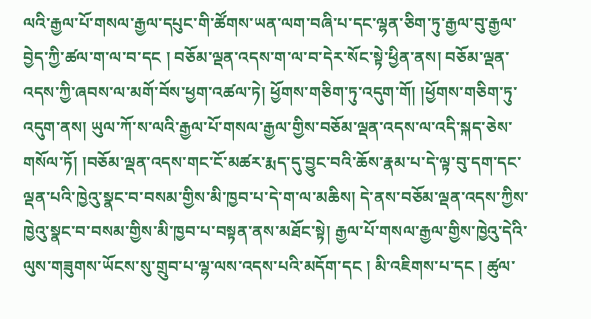ལའི་རྒྱལ་པོ་གསལ་རྒྱལ་དཔུང་གི་ཚོགས་ཡན་ལག་བཞི་པ་དང་ལྷན་ཅིག་ཏུ་རྒྱལ་བུ་རྒྱལ་བྱེད་ཀྱི་ཚལ་ག་ལ་བ་དང ། བཅོམ་ལྡན་འདས་ག་ལ་བ་དེར་སོང་སྟེ་ཕྱིན་ནས། བཅོམ་ལྡན་འདས་ཀྱི་ཞབས་ལ་མགོ་བོས་ཕྱག་འཚལ་ཏེ། ཕྱོགས་གཅིག་ཏུ་འདུག་གོ། །ཕྱོགས་གཅིག་ཏུ་འདུག་ནས། ཡུལ་ཀོ་ས་ལའི་རྒྱལ་པོ་གསལ་རྒྱལ་གྱིས་བཅོམ་ལྡན་འདས་ལ་འདི་སྐད་ཅེས་གསོལ་ཏོ། །བཅོམ་ལྡན་འདས་གང་ངོ་མཚར་རྨད་དུ་བྱུང་བའི་ཆོས་རྣམ་པ་དེ་ལྟ་བུ་དག་དང་ལྡན་པའི་ཁྱེའུ་སྣང་བ་བསམ་གྱིས་མི་ཁྱབ་པ་དེ་ག་ལ་མཆིས། དེ་ནས་བཅོམ་ལྡན་འདས་ཀྱིས་ཁྱེའུ་སྣང་བ་བསམ་གྱིས་མི་ཁྱབ་པ་བསྟན་ནས་མཐོང་སྟེ། རྒྱལ་པོ་གསལ་རྒྱལ་གྱིས་ཁྱེའུ་དེའི་ལུས་གཟུགས་ཡོངས་སུ་གྲུབ་པ་ལྷ་ལས་འདས་པའི་མདོག་དང ། མི་འཇིགས་པ་དང ། ཚུལ་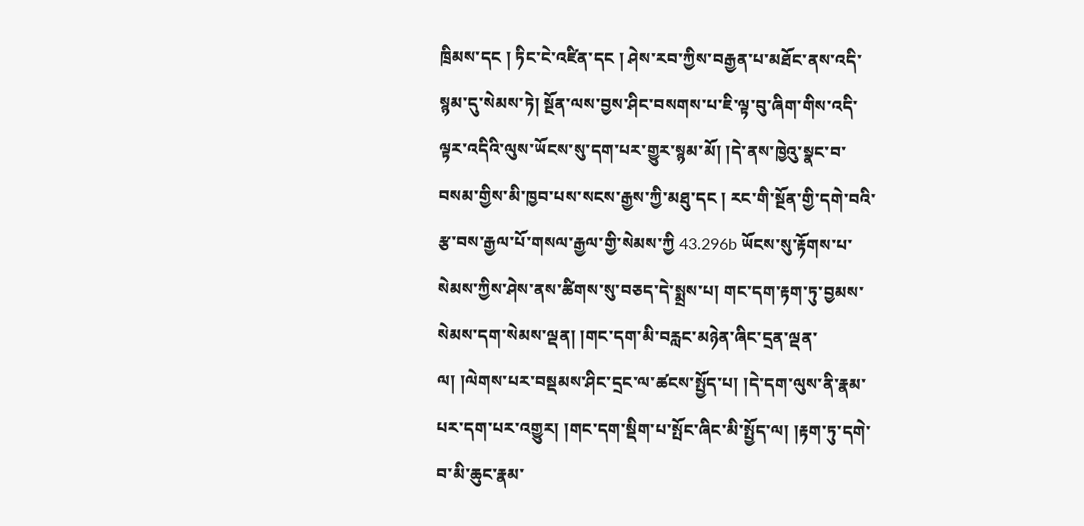ཁྲིམས་དང ། ཏིང་ངེ་འཛིན་དང ། ཤེས་རབ་ཀྱིས་བརྒྱན་པ་མཐོང་ནས་འདི་སྙམ་དུ་སེམས་ཏེ། སྔོན་ལས་བྱས་ཤིང་བསགས་པ་ཇི་ལྟ་བུ་ཞིག་གིས་འདི་ལྟར་འདིའི་ལུས་ཡོངས་སུ་དག་པར་གྱུར་སྙམ་མོ། །དེ་ནས་ཁྱེའུ་སྣང་བ་བསམ་གྱིས་མི་ཁྱབ་པས་སངས་རྒྱས་ཀྱི་མཐུ་དང ། རང་གི་སྔོན་གྱི་དགེ་བའི་རྩ་བས་རྒྱལ་པོ་གསལ་རྒྱལ་གྱི་སེམས་ཀྱི 43.296b ཡོངས་སུ་རྟོགས་པ་སེམས་ཀྱིས་ཤེས་ནས་ཚིགས་སུ་བཅད་དེ་སྨྲས་པ། གང་དག་རྟག་ཏུ་བྱམས་སེམས་དག་སེམས་ལྡན། །གང་དག་མི་བརླང་མཉེན་ཞིང་དྲན་ལྡན་ལ། །ལེགས་པར་བསྡམས་ཤིང་དྲང་ལ་ཚངས་སྤྱོད་པ། །དེ་དག་ལུས་ནི་རྣམ་པར་དག་པར་འགྱུར། །གང་དག་སྡིག་པ་སྤོང་ཞིང་མི་སྤྱོད་ལ། །རྟག་ཏུ་དགེ་བ་མི་ཆུང་རྣམ་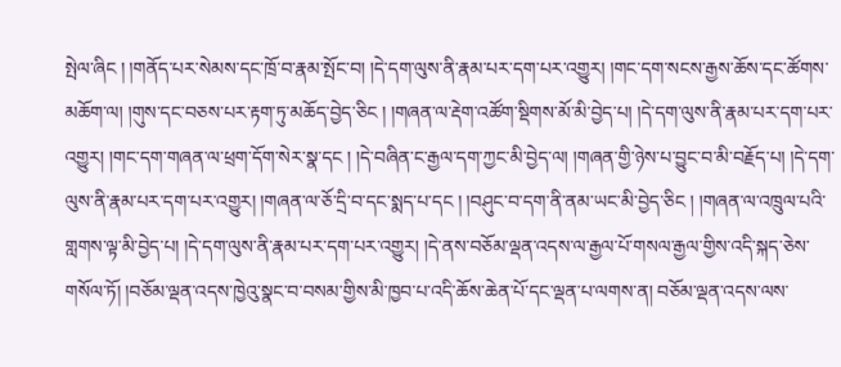སྤེལ་ཞིང ། །གནོད་པར་སེམས་དང་ཁྲོ་བ་རྣམ་སྤོང་བ། །དེ་དག་ལུས་ནི་རྣམ་པར་དག་པར་འགྱུར། །གང་དག་སངས་རྒྱས་ཆོས་དང་ཚོགས་མཆོག་ལ། །གུས་དང་བཅས་པར་རྟག་ཏུ་མཆོད་བྱེད་ཅིང ། །གཞན་ལ་རྡེག་འཚོག་སྡིགས་མོ་མི་བྱེད་པ། །དེ་དག་ལུས་ནི་རྣམ་པར་དག་པར་འགྱུར། །གང་དག་གཞན་ལ་ཕྲག་དོག་སེར་སྣ་དང ། །དེ་བཞིན་ང་རྒྱལ་དག་ཀྱང་མི་བྱེད་ལ། །གཞན་གྱི་ཉེས་པ་བྱུང་བ་མི་བརྗོད་པ། །དེ་དག་ལུས་ནི་རྣམ་པར་དག་པར་འགྱུར། །གཞན་ལ་ཅོ་དྲི་བ་དང་སྨད་པ་དང ། །བཤུང་བ་དག་ནི་ནམ་ཡང་མི་བྱེད་ཅིང ། །གཞན་ལ་འཁྲུལ་པའི་གླགས་ལྟ་མི་བྱེད་པ། །དེ་དག་ལུས་ནི་རྣམ་པར་དག་པར་འགྱུར། །དེ་ནས་བཅོམ་ལྡན་འདས་ལ་རྒྱལ་པོ་གསལ་རྒྱལ་གྱིས་འདི་སྐད་ཅེས་གསོལ་ཏོ། །བཅོམ་ལྡན་འདས་ཁྱེའུ་སྣང་བ་བསམ་གྱིས་མི་ཁྱབ་པ་འདི་ཆོས་ཆེན་པོ་དང་ལྡན་པ་ལགས་ན། བཅོམ་ལྡན་འདས་ལས་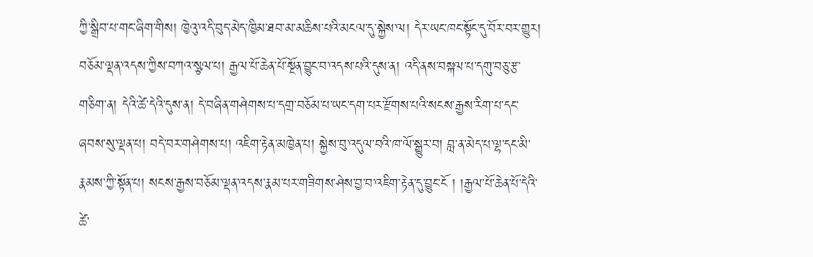ཀྱི་སྒྲིབ་པ་གང་ཞིག་གིས། ཁྱེའུ་འདི་བུད་མེད་ཁྱིམ་ཐབ་མ་མཆིས་པའི་མངལ་དུ་སྐྱེས་ལ། དེར་ཡང་ཁང་སྟོང་དུ་བོར་བར་གྱུར། བཅོམ་ལྡན་འདས་ཀྱིས་བཀའ་སྩལ་པ། རྒྱལ་པོ་ཆེན་པོ་སྔོན་བྱུང་བ་འདས་པའི་དུས་ན། འདི་ནས་བསྐལ་པ་དགུ་བཅུ་རྩ་གཅིག་ན། དེའི་ཚེ་དེའི་དུས་ན། དེ་བཞིན་གཤེགས་པ་དགྲ་བཅོམ་པ་ཡང་དག་པར་རྫོགས་པའི་སངས་རྒྱས་རིག་པ་དང་ཞབས་སུ་ལྡན་པ། བདེ་བར་གཤེགས་པ། འཇིག་རྟེན་མཁྱེན་པ། སྐྱེས་བུ་འདུལ་བའི་ཁ་ལོ་སྒྱུར་བ། བླ་ན་མེད་པ་ལྷ་དང་མི་རྣམས་ཀྱི་སྟོན་པ། སངས་རྒྱས་བཅོམ་ལྡན་འདས་རྣམ་པར་གཟིགས་ཤེས་བྱ་བ་འཇིག་རྟེན་དུ་བྱུང་ངོ ། །རྒྱལ་པོ་ཆེན་པོ་དེའི་ཚེ་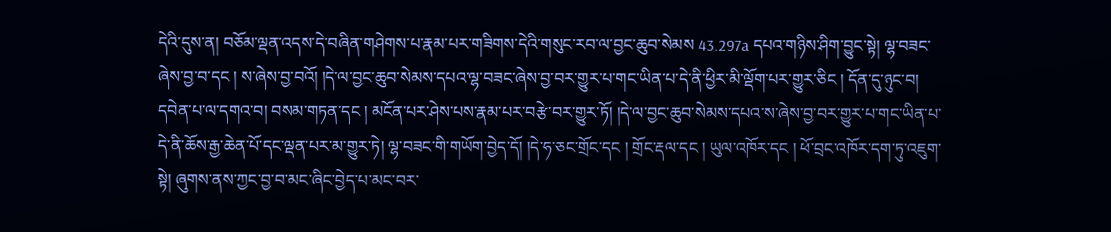དེའི་དུས་ན། བཅོམ་ལྡན་འདས་དེ་བཞིན་གཤེགས་པ་རྣམ་པར་གཟིགས་དེའི་གསུང་རབ་ལ་བྱང་ཆུབ་སེམས 43.297a དཔའ་གཉིས་ཤིག་བྱུང་སྟེ། ལྷ་བཟང་ཞེས་བྱ་བ་དང ། ས་ཞེས་བྱ་བའོ། །དེ་ལ་བྱང་ཆུབ་སེམས་དཔའ་ལྷ་བཟང་ཞེས་བྱ་བར་གྱུར་པ་གང་ཡིན་པ་དེ་ནི་ཕྱིར་མི་ལྡོག་པར་གྱུར་ཅིང ། དོན་དུ་ཉུང་བ། དབེན་པ་ལ་དགའ་བ། བསམ་གཏན་དང ། མངོན་པར་ཤེས་པས་རྣམ་པར་བརྩེ་བར་གྱུར་ཏོ། །དེ་ལ་བྱང་ཆུབ་སེམས་དཔའ་ས་ཞེས་བྱ་བར་གྱུར་པ་གང་ཡིན་པ་དེ་ནི་ཆོས་རྒྱ་ཆེན་པོ་དང་ལྡན་པར་མ་གྱུར་ཏེ། ལྷ་བཟང་གི་གཡོག་བྱེད་དོ། །དེ་ཧ་ཅང་གྲོང་དང ། གྲོང་རྡལ་དང ། ཡུལ་འཁོར་དང ། ཕོ་བྲང་འཁོར་དག་ཏུ་འཇུག་སྟེ། ཞུགས་ནས་ཀྱང་བྱ་བ་མང་ཞིང་བྱེད་པ་མང་བར་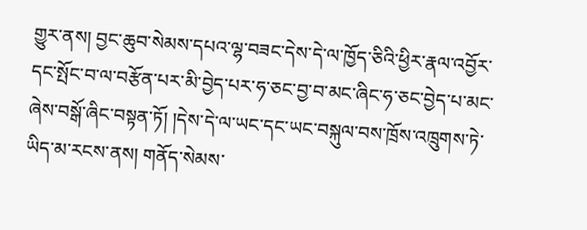གྱུར་ནས། བྱང་ཆུབ་སེམས་དཔའ་ལྷ་བཟང་དེས་དེ་ལ་ཁྱོད་ཅིའི་ཕྱིར་རྣལ་འབྱོར་དང་སྤོང་བ་ལ་བརྩོན་པར་མི་བྱེད་པར་ཧ་ཅང་བྱ་བ་མང་ཞིང་ཧ་ཅང་བྱེད་པ་མང་ཞེས་བསྒོ་ཞིང་བསྟན་ཏོ། །དེས་དེ་ལ་ཡང་དང་ཡང་བསྐུལ་བས་ཁྲོས་འཁྲུགས་ཏེ་ཡིད་མ་རངས་ནས། གནོད་སེམས་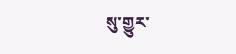སུ་གྱུར་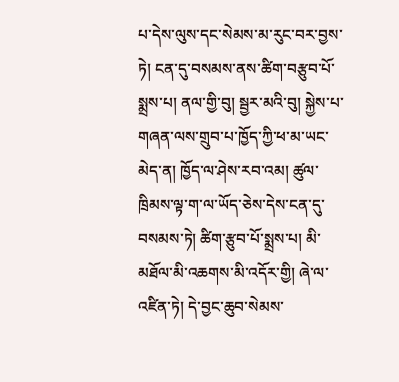པ་དེས་ལུས་དང་སེམས་མ་རུང་བར་བྱས་ཏེ། ངན་དུ་བསམས་ནས་ཚིག་བརྩུབ་པོ་སྨྲས་པ། ནལ་གྱི་བུ། སྦྱར་མའི་བུ། སྐྱེས་པ་གཞན་ལས་གྲུབ་པ་ཁྱོད་ཀྱི་ཕ་མ་ཡང་མེད་ན། ཁྱོད་ལ་ཤེས་རབ་འམ། ཚུལ་ཁྲིམས་ལྟ་ག་ལ་ཡོད་ཅེས་དེས་ངན་དུ་བསམས་ཏེ། ཚིག་རྩུབ་པོ་སྨྲས་པ། མི་མཐོལ་མི་འཆགས་མི་འདོར་གྱི། ཞེ་ལ་འཛིན་ཏེ། དེ་བྱང་ཆུབ་སེམས་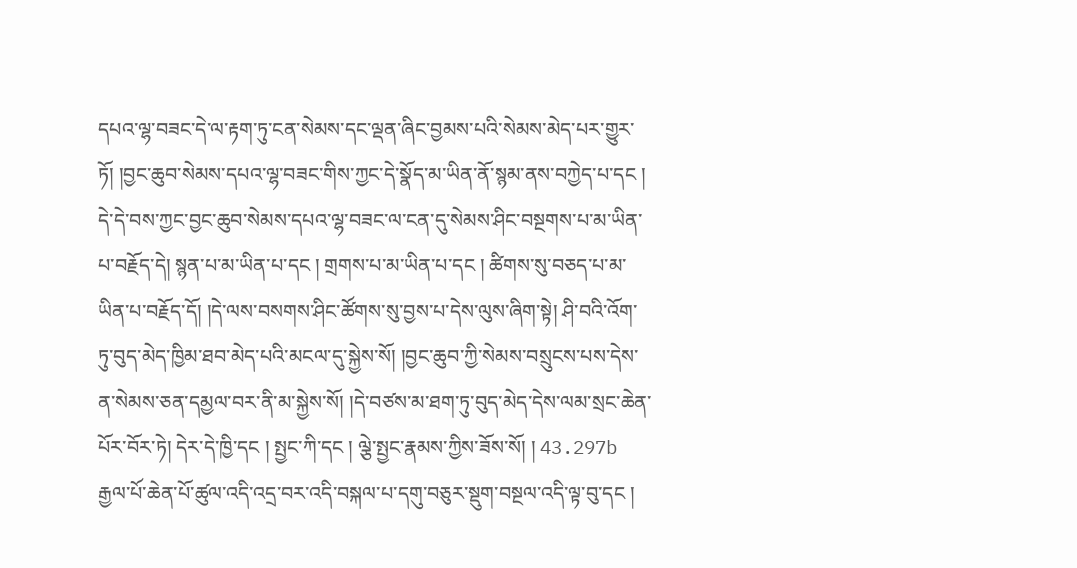དཔའ་ལྷ་བཟང་དེ་ལ་རྟག་ཏུ་ངན་སེམས་དང་ལྡན་ཞིང་བྱམས་པའི་སེམས་མེད་པར་གྱུར་ཏོ། །བྱང་ཆུབ་སེམས་དཔའ་ལྷ་བཟང་གིས་ཀྱང་དེ་སྣོད་མ་ཡིན་ནོ་སྙམ་ནས་བཀྱེད་པ་དང ། དེ་དེ་བས་ཀྱང་བྱང་ཆུབ་སེམས་དཔའ་ལྷ་བཟང་ལ་ངན་དུ་སེམས་ཤིང་བསྔགས་པ་མ་ཡིན་པ་བརྗོད་དེ། སྙན་པ་མ་ཡིན་པ་དང ། གྲགས་པ་མ་ཡིན་པ་དང ། ཚིགས་སུ་བཅད་པ་མ་ཡིན་པ་བརྗོད་དོ། །དེ་ལས་བསགས་ཤིང་ཚོགས་སུ་བྱས་པ་དེས་ལུས་ཞིག་སྟེ། ཤི་བའི་འོག་ཏུ་བུད་མེད་ཁྱིམ་ཐབ་མེད་པའི་མངལ་དུ་སྐྱེས་སོ། །བྱང་ཆུབ་ཀྱི་སེམས་བསྲུངས་པས་དེས་ན་སེམས་ཅན་དམྱལ་བར་ནི་མ་སྐྱེས་སོ། །དེ་བཙས་མ་ཐག་ཏུ་བུད་མེད་དེས་ལམ་སྲང་ཆེན་པོར་བོར་ཏེ། དེར་དེ་ཁྱི་དང ། སྤྱང་ཀི་དང ། ལྕེ་སྤྱང་རྣམས་ཀྱིས་ཟོས་སོ། ། 43.297b རྒྱལ་པོ་ཆེན་པོ་ཚུལ་འདི་འདྲ་བར་འདི་བསྐལ་པ་དགུ་བཅུར་སྡུག་བསྔལ་འདི་ལྟ་བུ་དང །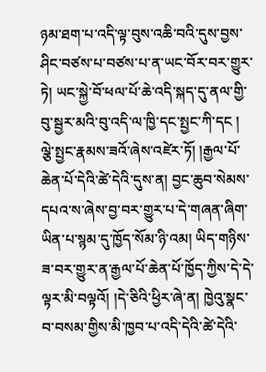ཉམ་ཐག་པ་འདི་ལྟ་བུས་འཆི་བའི་དུས་བྱས་ཤིང་བཙས་པ་བཙས་པ་ན་ཡང་བོར་བར་གྱུར་ཏེ། ཡང་སྐྱེ་བོ་ཕལ་པོ་ཆེ་འདི་སྐད་དུ་ནལ་གྱི་བུ་སྦྱར་མའི་བུ་འདི་ལ་ཁྱི་དང་སྤྱང་ཀི་དང ། ལྕེ་སྤྱང་རྣམས་ཟའོ་ཞེས་འཛེར་ཏོ། །རྒྱལ་པོ་ཆེན་པོ་དེའི་ཚེ་དེའི་དུས་ན། བྱང་ཆུབ་སེམས་དཔའ་ས་ཞེས་བྱ་བར་གྱུར་པ་དེ་གཞན་ཞིག་ཡིན་པ་སྙམ་དུ་ཁྱོད་སོམ་ཉི་འམ། ཡིད་གཉིས་ཟ་བར་གྱུར་ན་རྒྱལ་པོ་ཆེན་པོ་ཁྱོད་ཀྱིས་དེ་དེ་ལྟར་མི་བལྟའོ། །དེ་ཅིའི་ཕྱིར་ཞེ་ན། ཁྱེའུ་སྣང་བ་བསམ་གྱིས་མི་ཁྱབ་པ་འདི་དེའི་ཚེ་དེའི་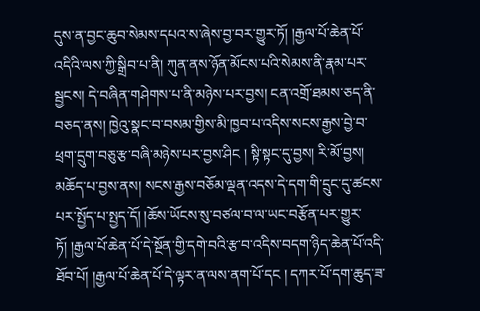དུས་ན་བྱང་ཆུབ་སེམས་དཔའ་ས་ཞེས་བྱ་བར་གྱུར་ཏོ། །རྒྱལ་པོ་ཆེན་པོ་འདིའི་ལས་ཀྱི་སྒྲིབ་པ་ནི། ཀུན་ནས་ཉོན་མོངས་པའི་སེམས་ནི་རྣམ་པར་སྦྱངས། དེ་བཞིན་གཤེགས་པ་ནི་མཉེས་པར་བྱས། ངན་འགྲོ་ཐམས་ཅད་ནི་བཅད་ནས། ཁྱེའུ་སྣང་བ་བསམ་གྱིས་མི་ཁྱབ་པ་འདིས་སངས་རྒྱས་བྱེ་བ་ཕྲག་དྲུག་བཅུ་རྩ་བཞི་མཉེས་པར་བྱས་ཤིང ། སྟི་སྟང་དུ་བྱས། རི་མོ་བྱས། མཆོད་པ་བྱས་ནས། སངས་རྒྱས་བཅོམ་ལྡན་འདས་དེ་དག་གི་དྲུང་དུ་ཚངས་པར་སྤྱོད་པ་སྤྱད་དོ། །ཆོས་ཡོངས་སུ་བཙལ་བ་ལ་ཡང་བརྩོན་པར་གྱུར་ཏོ། །རྒྱལ་པོ་ཆེན་པོ་དེ་སྔོན་གྱི་དགེ་བའི་རྩ་བ་འདིས་བདག་ཉིད་ཆེན་པོ་འདི་ཐོབ་པོ། །རྒྱལ་པོ་ཆེན་པོ་དེ་ལྟར་ན་ལས་ནག་པོ་དང ། དཀར་པོ་དག་ཆུད་ཟ་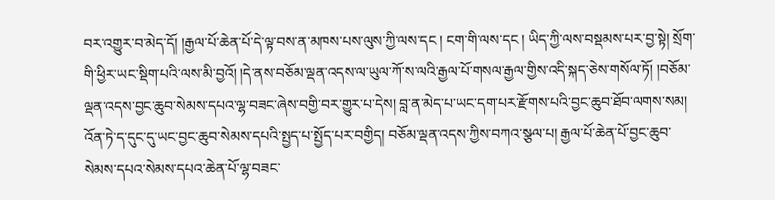བར་འགྱུར་བ་མེད་དོ། །རྒྱལ་པོ་ཆེན་པོ་དེ་ལྟ་བས་ན་མཁས་པས་ལུས་ཀྱི་ལས་དང ། ངག་གི་ལས་དང ། ཡིད་ཀྱི་ལས་བསྡམས་པར་བྱ་སྟེ། སྲོག་གི་ཕྱིར་ཡང་སྡིག་པའི་ལས་མི་བྱའོ། །དེ་ནས་བཅོམ་ལྡན་འདས་ལ་ཡུལ་ཀོ་ས་ལའི་རྒྱལ་པོ་གསལ་རྒྱལ་གྱིས་འདི་སྐད་ཅེས་གསོལ་ཏོ། །བཅོམ་ལྡན་འདས་བྱང་ཆུབ་སེམས་དཔའ་ལྷ་བཟང་ཞེས་བགྱི་བར་གྱུར་པ་དེས། བླ་ན་མེད་པ་ཡང་དག་པར་རྫོགས་པའི་བྱང་ཆུབ་ཐོབ་ལགས་སམ། འོན་ཏེ་ད་དུང་དུ་ཡང་བྱང་ཆུབ་སེམས་དཔའི་སྤྱད་པ་སྤྱོད་པར་བགྱིད། བཅོམ་ལྡན་འདས་ཀྱིས་བཀའ་སྩལ་པ། རྒྱལ་པོ་ཆེན་པོ་བྱང་ཆུབ་སེམས་དཔའ་སེམས་དཔའ་ཆེན་པོ་ལྷ་བཟང་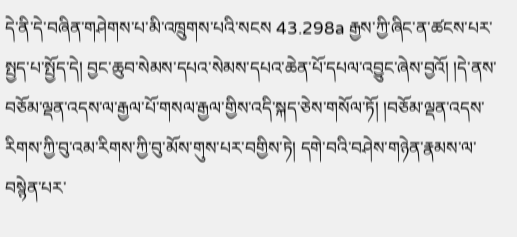དེ་ནི་དེ་བཞིན་གཤེགས་པ་མི་འཁྲུགས་པའི་སངས 43.298a རྒྱས་ཀྱི་ཞིང་ན་ཚངས་པར་སྤྱད་པ་སྤྱོད་དེ། བྱང་ཆུབ་སེམས་དཔའ་སེམས་དཔའ་ཆེན་པོ་དཔལ་འབྱུང་ཞེས་བྱའོ། །དེ་ནས་བཅོམ་ལྡན་འདས་ལ་རྒྱལ་པོ་གསལ་རྒྱལ་གྱིས་འདི་སྐད་ཅེས་གསོལ་ཏོ། །བཅོམ་ལྡན་འདས་རིགས་ཀྱི་བུ་འམ་རིགས་ཀྱི་བུ་མོས་གུས་པར་བགྱིས་ཏེ། དགེ་བའི་བཤེས་གཉེན་རྣམས་ལ་བསྙེན་པར་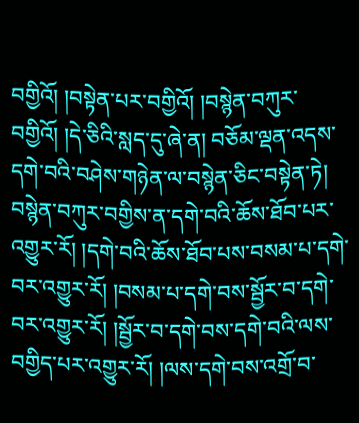བགྱིའོ། །བསྟེན་པར་བགྱིའོ། །བསྙེན་བཀུར་བགྱིའོ། །དེ་ཅིའི་སླད་དུ་ཞེ་ན། བཅོམ་ལྡན་འདས་དགེ་བའི་བཤེས་གཉེན་ལ་བསྙེན་ཅིང་བསྟེན་ཏེ། བསྙེན་བཀུར་བགྱིས་ན་དགེ་བའི་ཆོས་ཐོབ་པར་འགྱུར་རོ། །དགེ་བའི་ཆོས་ཐོབ་པས་བསམ་པ་དགེ་བར་འགྱུར་རོ། །བསམ་པ་དགེ་བས་སྦྱོར་བ་དགེ་བར་འགྱུར་རོ། །སྦྱོར་བ་དགེ་བས་དགེ་བའི་ལས་བགྱིད་པར་འགྱུར་རོ། །ལས་དགེ་བས་འགྲོ་བ་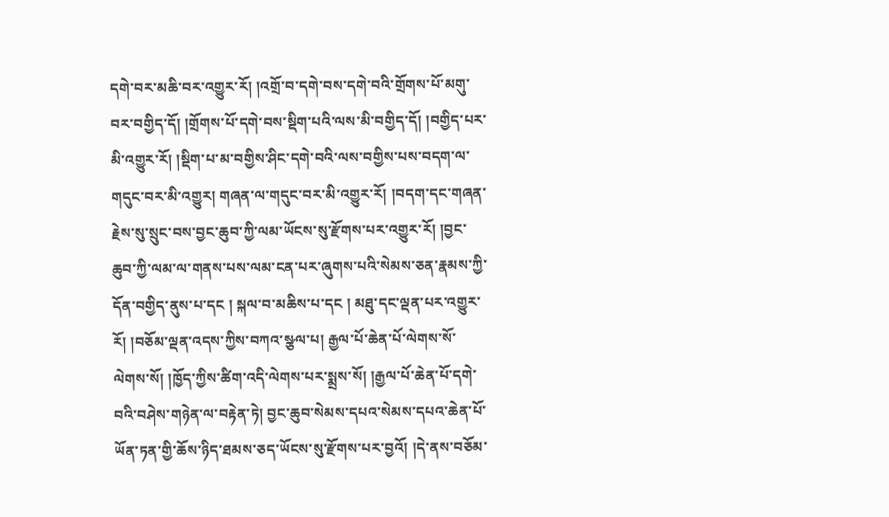དགེ་བར་མཆི་བར་འགྱུར་རོ། །འགྲོ་བ་དགེ་བས་དགེ་བའི་གྲོགས་པོ་མགུ་བར་བགྱིད་དོ། །གྲོགས་པོ་དགེ་བས་སྡིག་པའི་ལས་མི་བགྱིད་དོ། །བགྱིད་པར་མི་འགྱུར་རོ། །སྡིག་པ་མ་བགྱིས་ཤིང་དགེ་བའི་ལས་བགྱིས་པས་བདག་ལ་གདུང་བར་མི་འགྱུར། གཞན་ལ་གདུང་བར་མི་འགྱུར་རོ། །བདག་དང་གཞན་རྗེས་སུ་སྲུང་བས་བྱང་ཆུབ་ཀྱི་ལམ་ཡོངས་སུ་རྫོགས་པར་འགྱུར་རོ། །བྱང་ཆུབ་ཀྱི་ལམ་ལ་གནས་པས་ལམ་ངན་པར་ཞུགས་པའི་སེམས་ཅན་རྣམས་ཀྱི་དོན་བགྱིད་ནུས་པ་དང ། སྐལ་བ་མཆིས་པ་དང ། མཐུ་དང་ལྡན་པར་འགྱུར་རོ། །བཅོམ་ལྡན་འདས་ཀྱིས་བཀའ་སྩལ་པ། རྒྱལ་པོ་ཆེན་པོ་ལེགས་སོ་ལེགས་སོ། །ཁྱོད་ཀྱིས་ཚིག་འདི་ལེགས་པར་སྨྲས་སོ། །རྒྱལ་པོ་ཆེན་པོ་དགེ་བའི་བཤེས་གཉེན་ལ་བརྟེན་ཏེ། བྱང་ཆུབ་སེམས་དཔའ་སེམས་དཔའ་ཆེན་པོ་ཡོན་ཏན་གྱི་ཆོས་ཉིད་ཐམས་ཅད་ཡོངས་སུ་རྫོགས་པར་བྱའོ། །དེ་ནས་བཅོམ་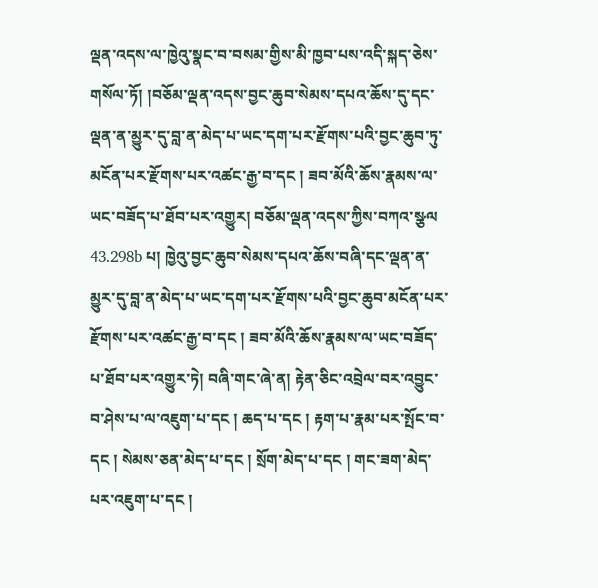ལྡན་འདས་ལ་ཁྱེའུ་སྣང་བ་བསམ་གྱིས་མི་ཁྱབ་པས་འདི་སྐད་ཅེས་གསོལ་ཏོ། །བཅོམ་ལྡན་འདས་བྱང་ཆུབ་སེམས་དཔའ་ཆོས་དུ་དང་ལྡན་ན་མྱུར་དུ་བླ་ན་མེད་པ་ཡང་དག་པར་རྫོགས་པའི་བྱང་ཆུབ་ཏུ་མངོན་པར་རྫོགས་པར་འཚང་རྒྱ་བ་དང ། ཟབ་མོའི་ཆོས་རྣམས་ལ་ཡང་བཟོད་པ་ཐོབ་པར་འགྱུར། བཅོམ་ལྡན་འདས་ཀྱིས་བཀའ་སྩལ 43.298b པ། ཁྱེའུ་བྱང་ཆུབ་སེམས་དཔའ་ཆོས་བཞི་དང་ལྡན་ན་མྱུར་དུ་བླ་ན་མེད་པ་ཡང་དག་པར་རྫོགས་པའི་བྱང་ཆུབ་མངོན་པར་རྫོགས་པར་འཚང་རྒྱ་བ་དང ། ཟབ་མོའི་ཆོས་རྣམས་ལ་ཡང་བཟོད་པ་ཐོབ་པར་འགྱུར་ཏེ། བཞི་གང་ཞེ་ན། རྟེན་ཅིང་འབྲེལ་བར་འབྱུང་བ་ཤེས་པ་ལ་འཇུག་པ་དང ། ཆད་པ་དང ། རྟག་པ་རྣམ་པར་སྤོང་བ་དང ། སེམས་ཅན་མེད་པ་དང ། སྲོག་མེད་པ་དང ། གང་ཟག་མེད་པར་འཇུག་པ་དང །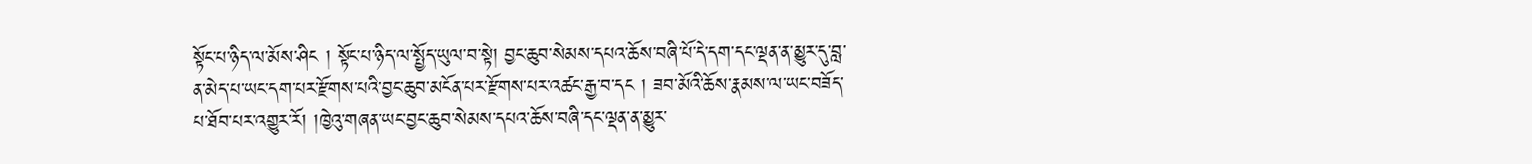སྟོང་པ་ཉིད་ལ་མོས་ཤིང ། སྟོང་པ་ཉིད་ལ་སྤྱོད་ཡུལ་བ་སྟེ། བྱང་ཆུབ་སེམས་དཔའ་ཆོས་བཞི་པོ་དེ་དག་དང་ལྡན་ན་མྱུར་དུ་བླ་ན་མེད་པ་ཡང་དག་པར་རྫོགས་པའི་བྱང་ཆུབ་མངོན་པར་རྫོགས་པར་འཚང་རྒྱ་བ་དང ། ཟབ་མོའི་ཆོས་རྣམས་ལ་ཡང་བཟོད་པ་ཐོབ་པར་འགྱུར་རོ། །ཁྱེའུ་གཞན་ཡང་བྱང་ཆུབ་སེམས་དཔའ་ཆོས་བཞི་དང་ལྡན་ན་མྱུར་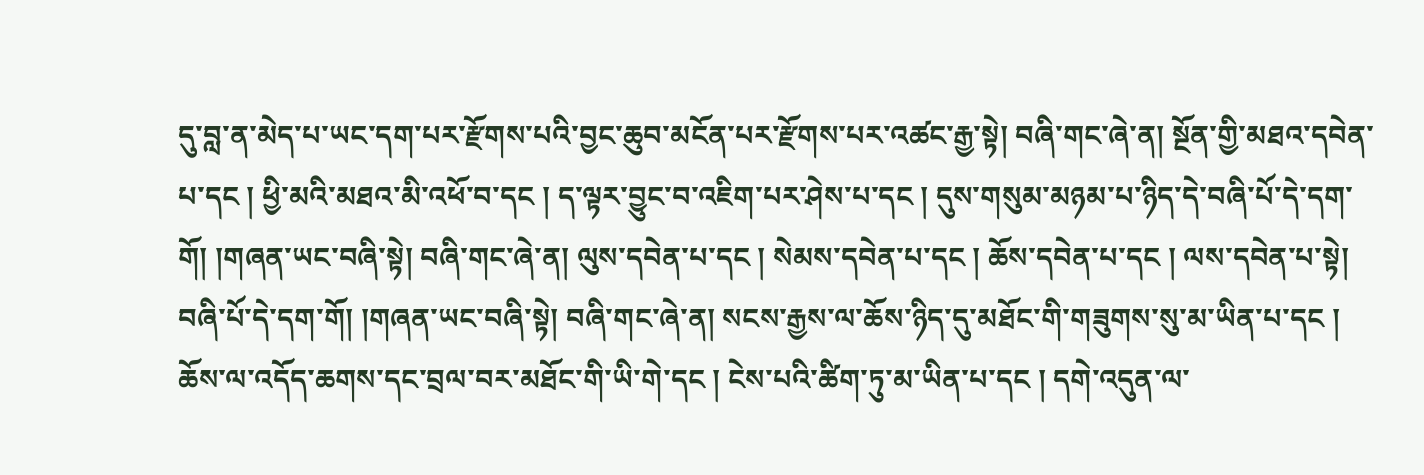དུ་བླ་ན་མེད་པ་ཡང་དག་པར་རྫོགས་པའི་བྱང་ཆུབ་མངོན་པར་རྫོགས་པར་འཚང་རྒྱ་སྟེ། བཞི་གང་ཞེ་ན། སྔོན་གྱི་མཐའ་དབེན་པ་དང ། ཕྱི་མའི་མཐའ་མི་འཕོ་བ་དང ། ད་ལྟར་བྱུང་བ་འཇིག་པར་ཤེས་པ་དང ། དུས་གསུམ་མཉམ་པ་ཉིད་དེ་བཞི་པོ་དེ་དག་གོ། །གཞན་ཡང་བཞི་སྟེ། བཞི་གང་ཞེ་ན། ལུས་དབེན་པ་དང ། སེམས་དབེན་པ་དང ། ཆོས་དབེན་པ་དང ། ལས་དབེན་པ་སྟེ། བཞི་པོ་དེ་དག་གོ། །གཞན་ཡང་བཞི་སྟེ། བཞི་གང་ཞེ་ན། སངས་རྒྱས་ལ་ཆོས་ཉིད་དུ་མཐོང་གི་གཟུགས་སུ་མ་ཡིན་པ་དང ། ཆོས་ལ་འདོད་ཆགས་དང་བྲལ་བར་མཐོང་གི་ཡི་གེ་དང ། ངེས་པའི་ཚིག་ཏུ་མ་ཡིན་པ་དང ། དགེ་འདུན་ལ་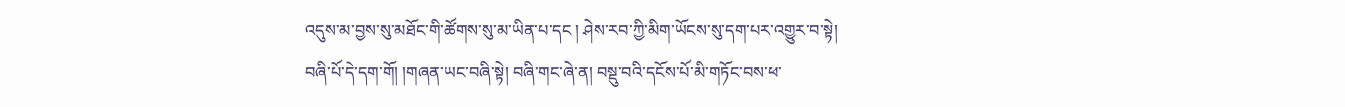འདུས་མ་བྱས་སུ་མཐོང་གི་ཚོགས་སུ་མ་ཡིན་པ་དང ། ཤེས་རབ་ཀྱི་མིག་ཡོངས་སུ་དག་པར་འགྱུར་བ་སྟེ། བཞི་པོ་དེ་དག་གོ། །གཞན་ཡང་བཞི་སྟེ། བཞི་གང་ཞེ་ན། བསྡུ་བའི་དངོས་པོ་མི་གཏོང་བས་ཕ་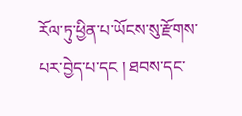རོལ་ཏུ་ཕྱིན་པ་ཡོངས་སུ་རྫོགས་པར་བྱེད་པ་དང ། ཐབས་དང་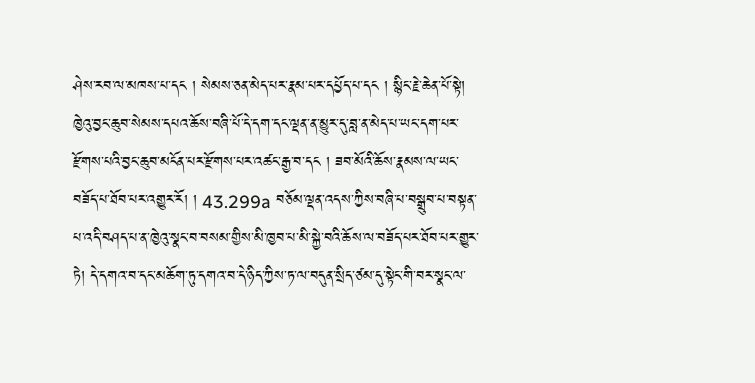ཤེས་རབ་ལ་མཁས་པ་དང ། སེམས་ཅན་མེད་པར་རྣམ་པར་དཔྱོད་པ་དང ། སྙིང་རྗེ་ཆེན་པོ་སྟེ། ཁྱེའུ་བྱང་ཆུབ་སེམས་དཔའ་ཆོས་བཞི་པོ་དེ་དག་དང་ལྡན་ན་མྱུར་དུ་བླ་ན་མེད་པ་ཡང་དག་པར་རྫོགས་པའི་བྱང་ཆུབ་མངོན་པར་རྫོགས་པར་འཚང་རྒྱ་བ་དང ། ཟབ་མོའི་ཆོས་རྣམས་ལ་ཡང་བཟོད་པ་ཐོབ་པར་འགྱུར་རོ། ། 43.299a བཅོམ་ལྡན་འདས་ཀྱིས་བཞི་པ་བསྒྲུབ་པ་བསྟན་པ་འདི་བཤད་པ་ན་ཁྱེའུ་སྣང་བ་བསམ་གྱིས་མི་ཁྱབ་པ་མི་སྐྱེ་བའི་ཆོས་ལ་བཟོད་པར་ཐོབ་པར་གྱུར་ཏེ། དེ་དགའ་བ་དང་མཆོག་ཏུ་དགའ་བ་དེ་ཉིད་ཀྱིས་ཏ་ལ་བདུན་སྲིད་ཙམ་དུ་སྟེང་གི་བར་སྣང་ལ་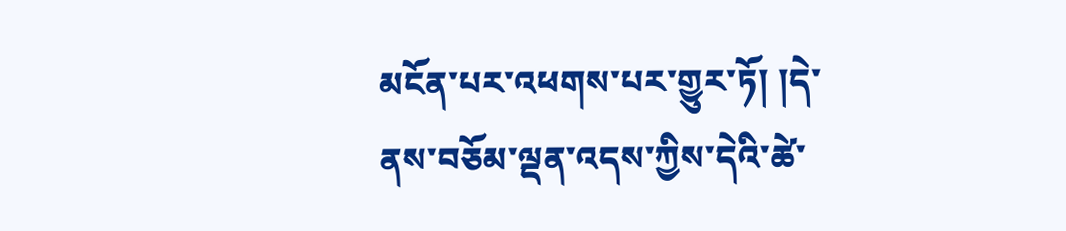མངོན་པར་འཕགས་པར་གྱུར་ཏོ། །དེ་ནས་བཅོམ་ལྡན་འདས་ཀྱིས་དེའི་ཚེ་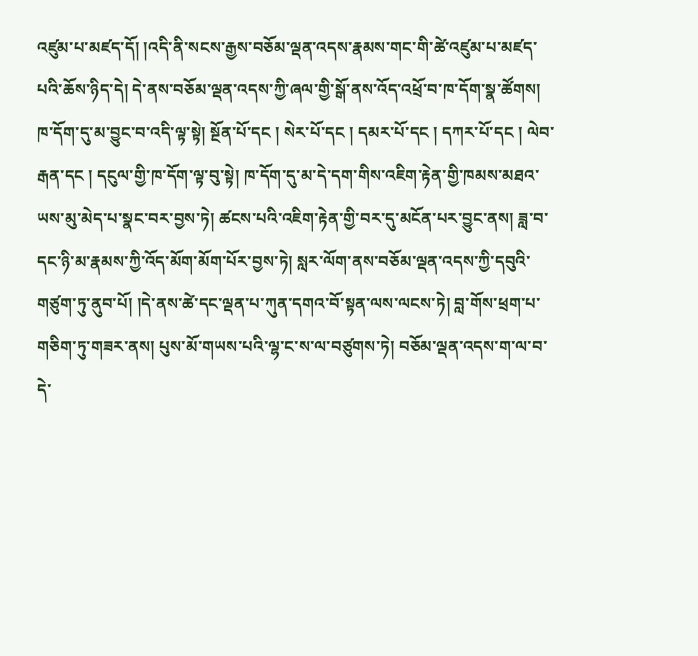འཛུམ་པ་མཛད་དོ། །འདི་ནི་སངས་རྒྱས་བཅོམ་ལྡན་འདས་རྣམས་གང་གི་ཚེ་འཛུམ་པ་མཛད་པའི་ཆོས་ཉིད་དེ། དེ་ནས་བཅོམ་ལྡན་འདས་ཀྱི་ཞལ་གྱི་སྒོ་ནས་འོད་འཕྲོ་བ་ཁ་དོག་སྣ་ཚོགས། ཁ་དོག་དུ་མ་བྱུང་བ་འདི་ལྟ་སྟེ། སྔོན་པོ་དང ། སེར་པོ་དང ། དམར་པོ་དང ། དཀར་པོ་དང ། ལེབ་རྒན་དང ། དངུལ་གྱི་ཁ་དོག་ལྟ་བུ་སྟེ། ཁ་དོག་དུ་མ་དེ་དག་གིས་འཇིག་རྟེན་གྱི་ཁམས་མཐའ་ཡས་མུ་མེད་པ་སྣང་བར་བྱས་ཏེ། ཚངས་པའི་འཇིག་རྟེན་གྱི་བར་དུ་མངོན་པར་བྱུང་ནས། ཟླ་བ་དང་ཉི་མ་རྣམས་ཀྱི་འོད་མོག་མོག་པོར་བྱས་ཏེ། སླར་ལོག་ནས་བཅོམ་ལྡན་འདས་ཀྱི་དབུའི་གཙུག་ཏུ་ནུབ་པོ། །དེ་ནས་ཚེ་དང་ལྡན་པ་ཀུན་དགའ་བོ་སྟན་ལས་ལངས་ཏེ། བླ་གོས་ཕྲག་པ་གཅིག་ཏུ་གཟར་ནས། པུས་མོ་གཡས་པའི་ལྷ་ང་ས་ལ་བཙུགས་ཏེ། བཅོམ་ལྡན་འདས་ག་ལ་བ་དེ་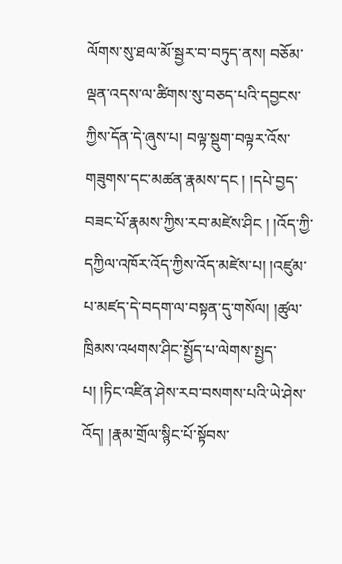ལོགས་སུ་ཐལ་མོ་སྦྱར་བ་བཏུད་ནས། བཅོམ་ལྡན་འདས་ལ་ཚིགས་སུ་བཅད་པའི་དབྱངས་ཀྱིས་དོན་དེ་ཞུས་པ། བལྟ་སྡུག་བལྟར་འོས་གཟུགས་དང་མཚན་རྣམས་དང ། །དཔེ་བྱད་བཟང་པོ་རྣམས་ཀྱིས་རབ་མཛེས་ཤིང ། །འོད་ཀྱི་དཀྱིལ་འཁོར་འོད་ཀྱིས་འོད་མཛེས་པ། །འཛུམ་པ་མཛད་དེ་བདག་ལ་བསྟན་དུ་གསོལ། །ཚུལ་ཁྲིམས་འཕགས་ཤིང་སྤྱོད་པ་ལེགས་སྤྱད་པ། །ཏིང་འཛིན་ཤེས་རབ་བསགས་པའི་ཡེ་ཤེས་འོད། །རྣམ་གྲོལ་སྙིང་པོ་སྟོབས་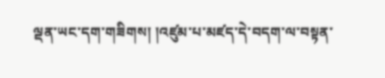ལྡན་ཡང་དག་གཟིགས། །འཛུམ་པ་མཛད་དེ་བདག་ལ་བསྟན་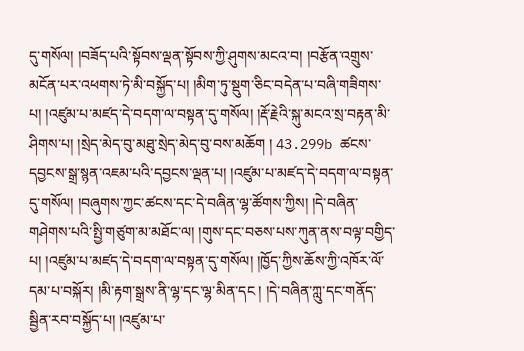དུ་གསོལ། །བཟོད་པའི་སྟོབས་ལྡན་སྟོབས་ཀྱི་ཤུགས་མངའ་བ། །བརྩོན་འགྲུས་མངོན་པར་འཕགས་ཏེ་མི་བསྐྱོད་པ། །མིག་ཏུ་སྡུག་ཅིང་བདེན་པ་བཞི་གཟིགས་པ། །འཛུམ་པ་མཛད་དེ་བདག་ལ་བསྟན་དུ་གསོལ། །རྡོ་རྗེའི་སྐུ་མངའ་སྲ་བརྟན་མི་ཤིགས་པ། །སྲེད་མེད་བུ་མཐུ་སྲེད་མེད་བུ་བས་མཆོག ། 43.299b ཚངས་དབྱངས་སྒྲ་སྙན་འཇམ་པའི་དབྱངས་ལྡན་པ། །འཛུམ་པ་མཛད་དེ་བདག་ལ་བསྟན་དུ་གསོལ། །བཞུགས་ཀྱང་ཚངས་དང་དེ་བཞིན་ལྷ་ཚོགས་ཀྱིས། །དེ་བཞིན་གཤེགས་པའི་སྤྱི་གཙུག་མ་མཐོང་ལ། །གུས་དང་བཅས་པས་ཀུན་ནས་བལྟ་བགྱིད་པ། །འཛུམ་པ་མཛད་དེ་བདག་ལ་བསྟན་དུ་གསོལ། །ཁྱོད་ཀྱིས་ཆོས་ཀྱི་འཁོར་ལོ་དམ་པ་བསྐོར། །མི་རྟག་སྒྲས་ནི་ལྷ་དང་ལྷ་མིན་དང ། །དེ་བཞིན་ཀླུ་དང་གནོད་སྦྱིན་རབ་བསྐྱོད་པ། །འཛུམ་པ་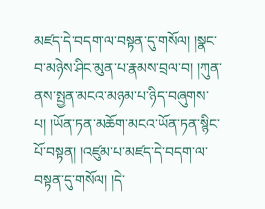མཛད་དེ་བདག་ལ་བསྟན་དུ་གསོལ། །སྣང་བ་མཉེས་ཤིང་མུན་པ་རྣམས་བྲལ་བ། །ཀུན་ནས་སྤྱན་མངའ་མཉམ་པ་ཉིད་བཞུགས་པ། །ཡོན་ཏན་མཆོག་མངའ་ཡོན་ཏན་སྙིང་པོ་བསྟན། །འཛུམ་པ་མཛད་དེ་བདག་ལ་བསྟན་དུ་གསོལ། །དེ་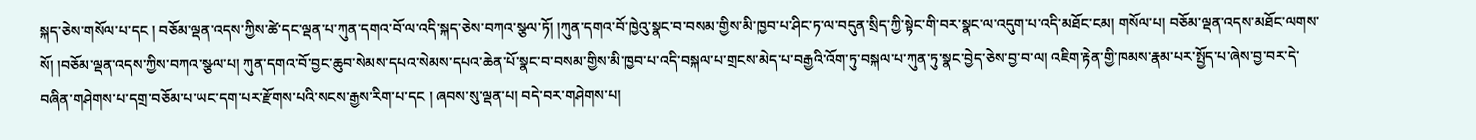སྐད་ཅེས་གསོལ་པ་དང ། བཅོམ་ལྡན་འདས་ཀྱིས་ཚེ་དང་ལྡན་པ་ཀུན་དགའ་བོ་ལ་འདི་སྐད་ཅེས་བཀའ་སྩལ་ཏོ། །ཀུན་དགའ་བོ་ཁྱེའུ་སྣང་བ་བསམ་གྱིས་མི་ཁྱབ་པ་ཤིང་ཏ་ལ་བདུན་སྲིད་ཀྱི་སྟེང་གི་བར་སྣང་ལ་འདུག་པ་འདི་མཐོང་ངམ། གསོལ་པ། བཅོམ་ལྡན་འདས་མཐོང་ལགས་སོ། །བཅོམ་ལྡན་འདས་ཀྱིས་བཀའ་སྩལ་པ། ཀུན་དགའ་བོ་བྱང་ཆུབ་སེམས་དཔའ་སེམས་དཔའ་ཆེན་པོ་སྣང་བ་བསམ་གྱིས་མི་ཁྱབ་པ་འདི་བསྐལ་པ་གྲངས་མེད་པ་བརྒྱའི་འོག་ཏུ་བསྐལ་པ་ཀུན་ཏུ་སྣང་བྱེད་ཅེས་བྱ་བ་ལ། འཇིག་རྟེན་གྱི་ཁམས་རྣམ་པར་སྤྱོད་པ་ཞེས་བྱ་བར་དེ་བཞིན་གཤེགས་པ་དགྲ་བཅོམ་པ་ཡང་དག་པར་རྫོགས་པའི་སངས་རྒྱས་རིག་པ་དང ། ཞབས་སུ་ལྡན་པ། བདེ་བར་གཤེགས་པ།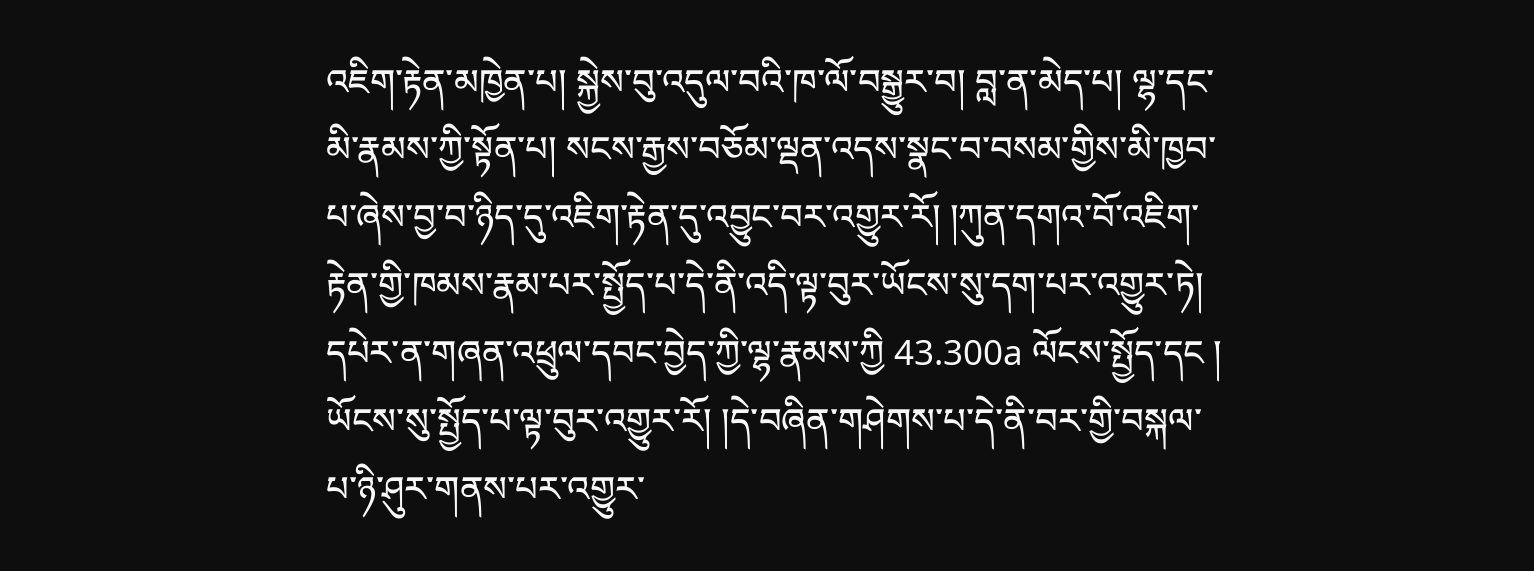འཇིག་རྟེན་མཁྱེན་པ། སྐྱེས་བུ་འདུལ་བའི་ཁ་ལོ་བསྒྱུར་བ། བླ་ན་མེད་པ། ལྷ་དང་མི་རྣམས་ཀྱི་སྟོན་པ། སངས་རྒྱས་བཅོམ་ལྡན་འདས་སྣང་བ་བསམ་གྱིས་མི་ཁྱབ་པ་ཞེས་བྱ་བ་ཉིད་དུ་འཇིག་རྟེན་དུ་འབྱུང་བར་འགྱུར་རོ། །ཀུན་དགའ་བོ་འཇིག་རྟེན་གྱི་ཁམས་རྣམ་པར་སྤྱོད་པ་དེ་ནི་འདི་ལྟ་བུར་ཡོངས་སུ་དག་པར་འགྱུར་ཏེ། དཔེར་ན་གཞན་འཕྲུལ་དབང་བྱེད་ཀྱི་ལྷ་རྣམས་ཀྱི 43.300a ལོངས་སྤྱོད་དང ། ཡོངས་སུ་སྤྱོད་པ་ལྟ་བུར་འགྱུར་རོ། །དེ་བཞིན་གཤེགས་པ་དེ་ནི་བར་གྱི་བསྐལ་པ་ཉི་ཤུར་གནས་པར་འགྱུར་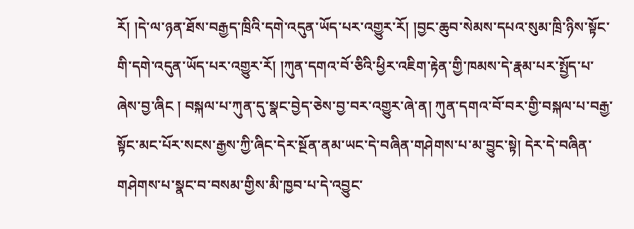རོ། །དེ་ལ་ཉན་ཐོས་བརྒྱད་ཁྲིའི་དགེ་འདུན་ཡོད་པར་འགྱུར་རོ། །བྱང་ཆུབ་སེམས་དཔའ་སུམ་ཁྲི་ཉིས་སྟོང་གི་དགེ་འདུན་ཡོད་པར་འགྱུར་རོ། །ཀུན་དགའ་བོ་ཅིའི་ཕྱིར་འཇིག་རྟེན་གྱི་ཁམས་དེ་རྣམ་པར་སྤྱོད་པ་ཞེས་བྱ་ཞིང ། བསྐལ་པ་ཀུན་དུ་སྣང་བྱེད་ཅེས་བྱ་བར་འགྱུར་ཞེ་ན། ཀུན་དགའ་བོ་བར་གྱི་བསྐལ་པ་བརྒྱ་སྟོང་མང་པོར་སངས་རྒྱས་ཀྱི་ཞིང་དེར་སྔོན་ནམ་ཡང་དེ་བཞིན་གཤེགས་པ་མ་བྱུང་སྟེ། དེར་དེ་བཞིན་གཤེགས་པ་སྣང་བ་བསམ་གྱིས་མི་ཁྱབ་པ་དེ་འབྱུང་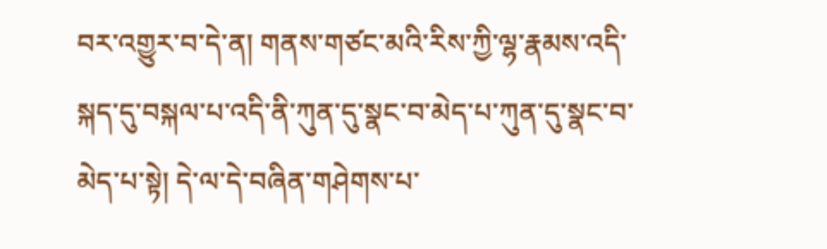བར་འགྱུར་བ་དེ་ན། གནས་གཙང་མའི་རིས་ཀྱི་ལྷ་རྣམས་འདི་སྐད་དུ་བསྐལ་པ་འདི་ནི་ཀུན་དུ་སྣང་བ་མེད་པ་ཀུན་དུ་སྣང་བ་མེད་པ་སྟེ། དེ་ལ་དེ་བཞིན་གཤེགས་པ་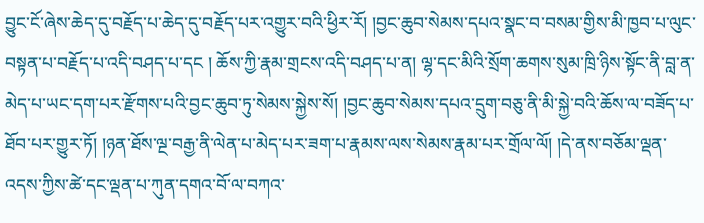བྱུང་ངོ་ཞེས་ཆེད་དུ་བརྗོད་པ་ཆེད་དུ་བརྗོད་པར་འགྱུར་བའི་ཕྱིར་རོ། །བྱང་ཆུབ་སེམས་དཔའ་སྣང་བ་བསམ་གྱིས་མི་ཁྱབ་པ་ལུང་བསྟན་པ་བརྗོད་པ་འདི་བཤད་པ་དང ། ཆོས་ཀྱི་རྣམ་གྲངས་འདི་བཤད་པ་ན། ལྷ་དང་མིའི་སྲོག་ཆགས་སུམ་ཁྲི་ཉིས་སྟོང་ནི་བླ་ན་མེད་པ་ཡང་དག་པར་རྫོགས་པའི་བྱང་ཆུབ་ཏུ་སེམས་སྐྱེས་སོ། །བྱང་ཆུབ་སེམས་དཔའ་དྲུག་བཅུ་ནི་མི་སྐྱེ་བའི་ཆོས་ལ་བཟོད་པ་ཐོབ་པར་གྱུར་ཏོ། །ཉན་ཐོས་ལྔ་བརྒྱ་ནི་ལེན་པ་མེད་པར་ཟག་པ་རྣམས་ལས་སེམས་རྣམ་པར་གྲོལ་ལོ། །དེ་ནས་བཅོམ་ལྡན་འདས་ཀྱིས་ཚེ་དང་ལྡན་པ་ཀུན་དགའ་བོ་ལ་བཀའ་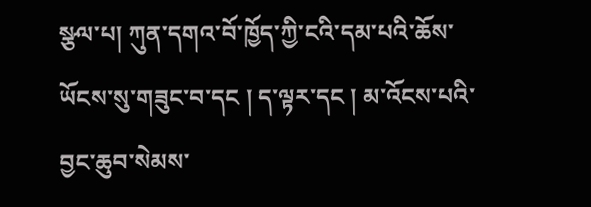སྩལ་པ། ཀུན་དགའ་བོ་ཁྱོད་ཀྱི་ངའི་དམ་པའི་ཆོས་ཡོངས་སུ་གཟུང་བ་དང ། ད་ལྟར་དང ། མ་འོངས་པའི་བྱང་ཆུབ་སེམས་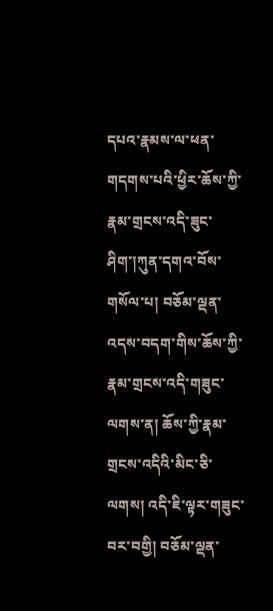དཔའ་རྣམས་ལ་ཕན་གདགས་པའི་ཕྱིར་ཆོས་ཀྱི་རྣམ་གྲངས་འདི་ཟུང་ཤིག་།ཀུན་དགའ་བོས་གསོལ་པ། བཅོམ་ལྡན་འདས་བདག་གིས་ཆོས་ཀྱི་རྣམ་གྲངས་འདི་གཟུང་ལགས་ན། ཆོས་ཀྱི་རྣམ་གྲངས་འདིའི་མིང་ཅི་ལགས། འདི་ཇི་ལྟར་གཟུང་བར་བགྱི། བཅོམ་ལྡན་